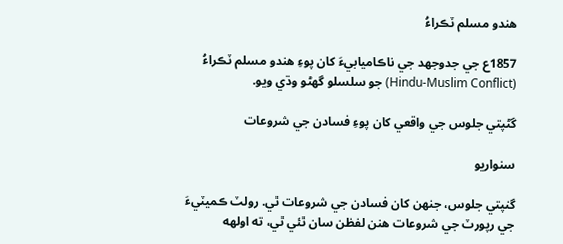هندو مسلم ٽڪراءُ

1857ع جي جدوجهد جي ناڪاميابيءَ کان پوءِ هندو مسلم ٽڪراءُ (Hindu-Muslim Conflict) جو سلسلو گهڻو وڌي ويو.

گڻپتي جلوس جي واقعي کان پوءِ فسادن جي شروعات

سنواريو

گنپتي جلوس، جنهن کان فسادن جي شروعات ٿي. رولٽ ڪميٽيءَ جي رپورٽ جي شروعات هنن لفظن سان ٿئي ٿي، ته اولهه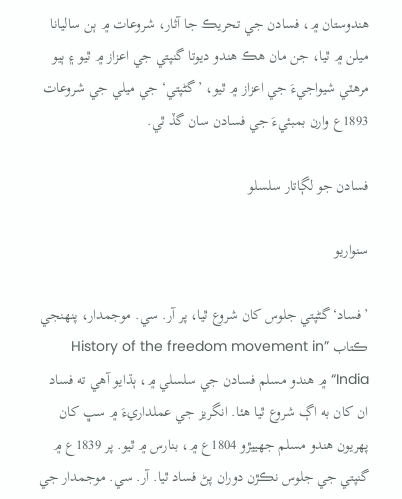هندوستان ۾، فسادن جي تحريڪ جا آثار، شروعات ۾ ٻن ساليانا ميلن ۾ ٿيا، جن مان هڪ هندو ديوتا گنپتي جي اعزاز ۾ ٿيو ۽ ٻيو مرهٽي شيواجيءَ جي اعزاز ۾ ٿيو، ’گڻپتي‘ جي ميلي جي شروعات 1893ع وارن بمبئيءَ جي فسادن سان گڏ ٿي.

فسادن جو لڳاتار سلسلو

سنواريو

’فساد‘گڻپتي جلوس کان شروع ٿيا، پر آر. سي. موجمدار، پنهنجي ڪتاب ”History of the freedom movement in India“ ۾ هندو مسلم فسادن جي سلسلي ۾، ٻڌايو آهي ته فساد ان کان به اڳ شروع ٿيا هئا. انگريز جي عملداريءَ ۾ سڀ کان پهريون هندو مسلم جهييڙو 1804ع ۾، بنارس ۾ ٿيو. پر 1839ع ۾ گنپتي جي جلوس نڪڙن دوران پڻ فساد ٿيا. آر. سي. موجمدار جي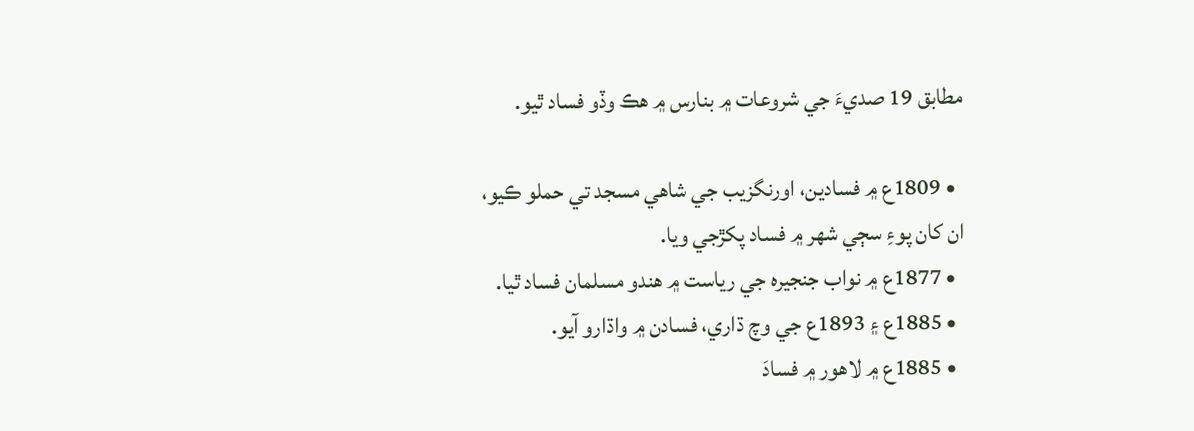مطابق 19 صديءَ جي شروعات ۾ بنارس ۾ هڪ وڏو فساد ٿيو.

  • 1809ع ۾ فسادين، اورنگزيب جي شاهي مسجد تي حملو ڪيو، ان کان پوءِ سڄي شهر ۾ فساد پکڙجي ويا.
  • 1877ع ۾ نواب جنجيره جي رياست ۾ هندو مسلمان فساد ٿيا.
  • 1885ع ۽ 1893ع جي وچ ڌاري، فسادن ۾ واڌارو آيو.
  • 1885ع ۾ لاهور ۾ فسادَ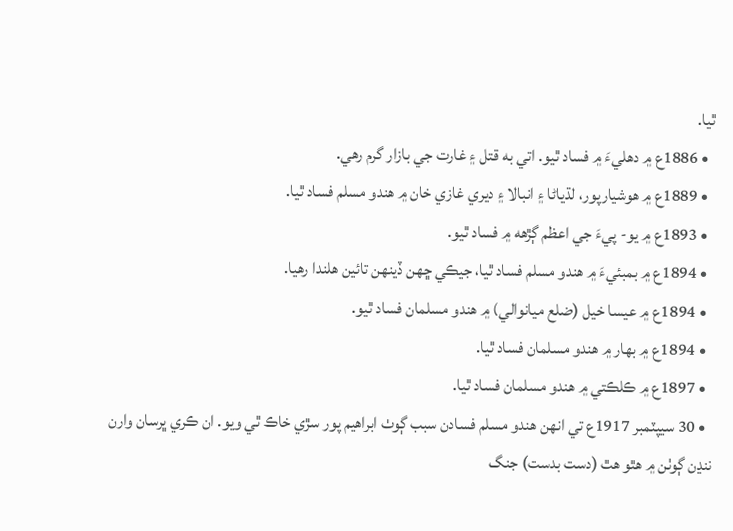ٿيا.
  • 1886ع ۾ دهليءَ ۾ فساد ٿيو. اتي به قتل ۽ غارت جي بازار گرم رهي.
  • 1889ع ۾ هوشيارپور، لڌياڻا ۽ انبالا ۽ ديري غازي خان ۾ هندو مسلم فساد ٿيا.
  • 1893ع ۾ يو- پيءَ جي اعظم ڳڙهه ۾ فساد ٿيو.
  • 1894ع ۾ بمبئيءَ ۾ هندو مسلم فساد ٿيا، جيڪي ڇهن ڏينهن تائين هلندا رهيا.
  • 1894ع ۾ عيسا خيل (ضلع ميانوالي) ۾ هندو مسلمان فساد ٿيو.
  • 1894ع ۾ بهار ۾ هندو مسلمان فساد ٿيا.
  • 1897ع ۾ ڪلڪتي ۾ هندو مسلمان فساد ٿيا.
  • 30 سيپٽمبر 1917ع تي انهن هندو مسلم فسادن سبب ڳوٺ ابراهيم پور سڙي خاڪ ٿي ويو. ان ڪري ڀرسان وارن ننڍن ڳوٺن ۾ هٿو هٿ (دست بدست) جنگ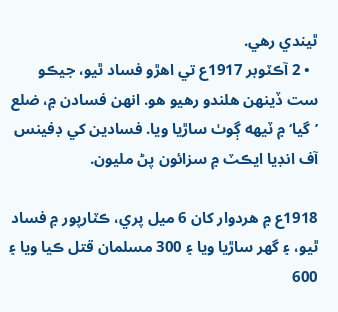ٿيندي رهي.
  • 2 آڪٽوبر 1917ع تي اهڙو فساد ٿيو، جيڪو ست ڏينهن هلندو رهيو هو. انهن فسادن ۾، ضلع ’گيا‘ ۾ ٽيهه ڳوٺ ساڙيا ويا. فسادين کي ڊفينس آف انڊيا ايڪٽ ۾ سزائون پڻ مليون.

1918ع ۾ هردوار کان 6 ميل پري، ڪٽارپور ۾ فساد ٿيو، ۽ گهر ساڙيا ويا ۽ 300 مسلمان قتل ڪيا ويا ۽ 600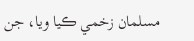مسلمان زخمي ڪيا ويا، جن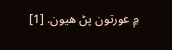۾ عورتون پڻ هيون. [1]